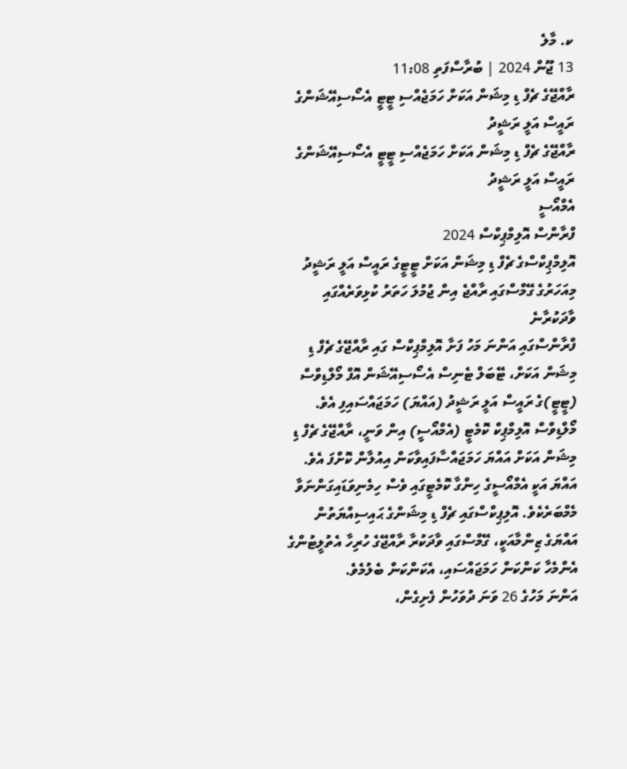ކ. މާލެ
13 ޖޫން 2024 | ބުރާސްފަތި 11:08
ރާއްޖޭގެ ޗެފް ޑި މިޝަން އަކަށް ހަމަޖެއްސި ޓީޓީ އެސޯސިއޭޝަންގެ ރައީސް އަލީ ރަޝީދު
ރާއްޖޭގެ ޗެފް ޑި މިޝަން އަކަށް ހަމަޖެއްސި ޓީޓީ އެސޯސިއޭޝަންގެ ރައީސް އަލީ ރަޝީދު
އެމްއޯސީ
ފްރާންސް އޮލިމްޕިކްސް 2024
އޮލިމްޕިކްސްގެ ޗެފް ޑި މިޝަން އަކަށް ޓީޓީގެ ރައީސް އަލީ ރަޝީދު
މިއަހަރުގެ ގޭމްސްގައި ރާއްޖެ އިން ޖުމުލަ ހަތަރު ކުޅިވަރެއްގައި ވާދަކުރާނެ
ފްރާންސްގައި އަންނަ މަހު ފަށާ އޮލިމްޕިކްސް ގައި ރާއްޖޭގެ ޗެފް ޑި މިޝަން އަކަށް، ޓޭބަލް ޓެނިސް އެސޯސިއޭޝަން އޮފް މޯލްޑިވްސް (ޓީޓީ)ގެ ރައީސް އަލީ ރަޝީދު (އައްޔަ) ހަމަޖައްސައިފި އެވެ.
މޯލްޑިވްސް އޮލިމްޕިކް ކޮމެޓީ (އެމްއޯސީ) އިން ވަނީ، ރާއްޖޭގެ ޗެފް ޑި މިޝަން އަކަށް އައްޔަ ހަމަޖައްސާފައިވާކަން އިއުލާން ކޮށްފަ އެވެ. އައްޔަ އަކީ އެމްއޯސީގެ ހިންގާ ކޮމެޓީގައި ވެސް ހިމެނިވަޑައިގަންނަވާ މެމްބަރެކެވެ. އޮލިޕިކްސްގައި ޗެފް ޑި މިޝަންގެ ޙައިސިއްޔަތުން އައްޔަގެ ޒިންމާއަކީ، ގޭމްސްގައި ވާދަކުރާ ރާއްޖޭގެ ހުރިހާ އެތުލީޓުންގެ އެންމެހާ ކަންކަން ހަމަޖައްސައި، އެކަންކަން ބެލުމެވެ.
އަންނަ މަހުގެ 26 ވަނަ ދުވަހުން ފެށިގެން،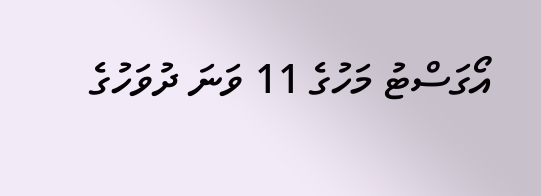އޯގަސްޓު މަހުގެ 11 ވަނަ ދުވަހުގެ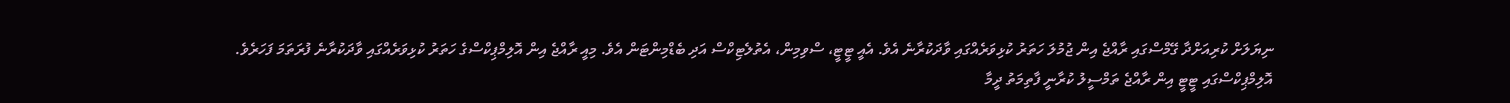ނިޔަލަށް ކުރިއަށްދާ ގޭމްސްގައި ރާއްޖެ އިން ޖުމުލަ ހަތަރު ކުޅިވަރެއްގައި ވާދަކުރާނެ އެވެ. އެއީ ޓީޓީ، ސްވިމިން، އެތުލެޓިކްސް އަދި ބެޑްމިންޓަން އެވެ. މިއީ ރާއްޖެ އިން އޮލިމްޕިކްސްގެ ހަތަރު ކުޅިވަރެއްގައި ވާދަކުރާނެ ފުރަތަމަ ފަހަރެވެ.
އޮލިމްޕިކްސްގައި ޓީޓީ އިން ރާއްޖެ ތަމްސީލު ކުރާނީ ފާތިމަތު ދީމާ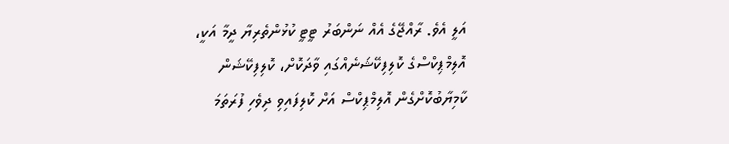އަލީ އެވެ. ރާއްޖޭގެ އެއް ނަންބަރު ޓީޓީ ކުޅުންތެރިޔާ ދީމާ އަކީ، އޮލިމްޕިކްސްގެ ކޮލިފިކޭޝަނެއްގައި ވާދަކޮށް، ކޮލިފިކޭޝަން ކާމިޔާބުކޮށްގެން އޮލިމްޕިކްސް އަށް ކޮލިފައިވި ދިވެހި ފުރަތަމަ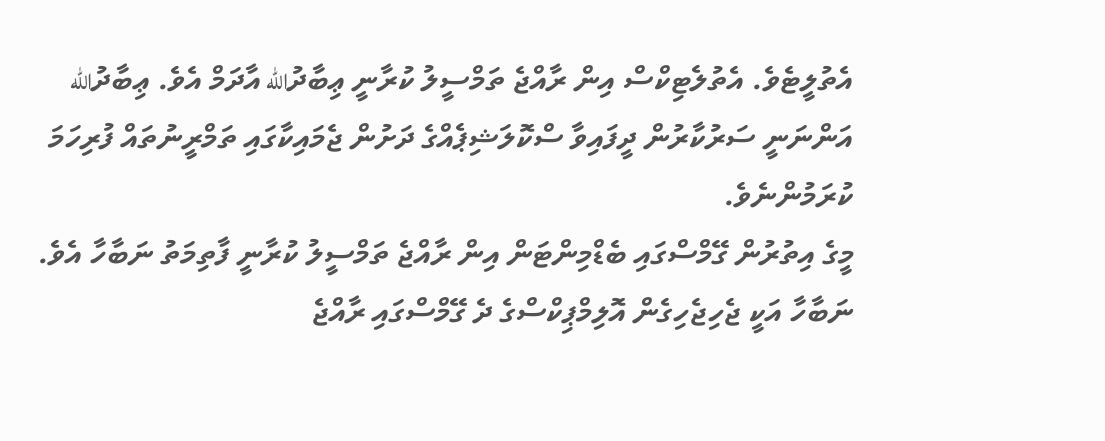އެތުލީޓެވެ. އެތުލެޓިކްސް އިން ރާއްޖެ ތަމްސީލު ކުރާނީ ޢިބާދުالله އާދަމް އެވެ. ޢިބާދުالله އަންނަނީ ސަރުކާރުން ދީފައިވާ ސްކޮލަޝިޕެއްގެ ދަށުން ޖެމައިކާގައި ތަމްރީނުތައް ފުރިހަމަ ކުރަމުންނެވެ.
މީގެ އިތުރުން ގޭމްސްގައި ބެޑްމިންޓަން އިން ރާއްޖެ ތަމްސީލު ކުރާނީ ފާތިމަތު ނަބާހާ އެވެ. ނަބާހާ އަކީ ޖެހިޖެހިގެން އޮލިމްޕިކްސްގެ ދެ ގޭމްސްގައި ރާއްޖެ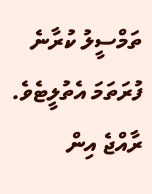ތަމްސީލު ކުރާނެ ފުރަތަމަ އެތުލީޓެވެ. ރާއްޖެ އިން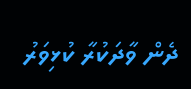ދެން ވާދަކުރާ ކުޅިވަރު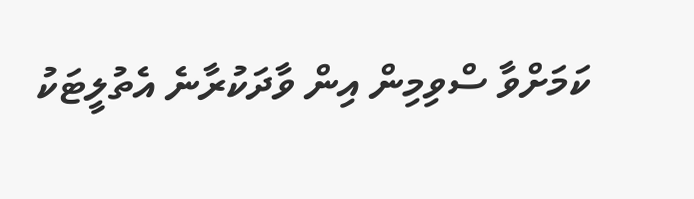ކަމަށްވާ ސްވިމިން އިން ވާދަކުރާނެ އެތުލީޓަކު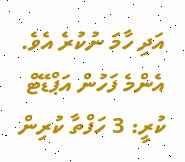އަދި ހާމަ ނުކުރެ އެވެ.
އެންމެ ފަހުން އަޕްޑޭޓް ކުރީ: 3 ހަފްތާ ކުރިން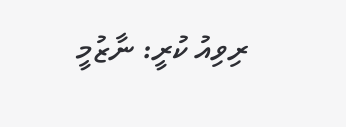ރިވިއު ކުރީ: ނާޒުމީ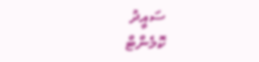ސައީދު
ކޮމެންޓް